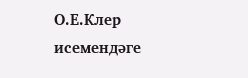О.Е.Клер исемендәге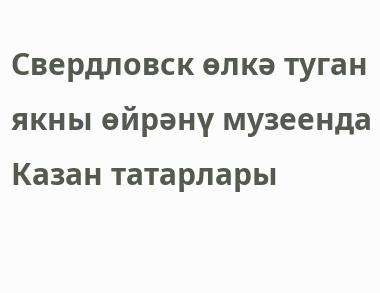Свердловск өлкә туган якны өйрәнү музеенда Казан татарлары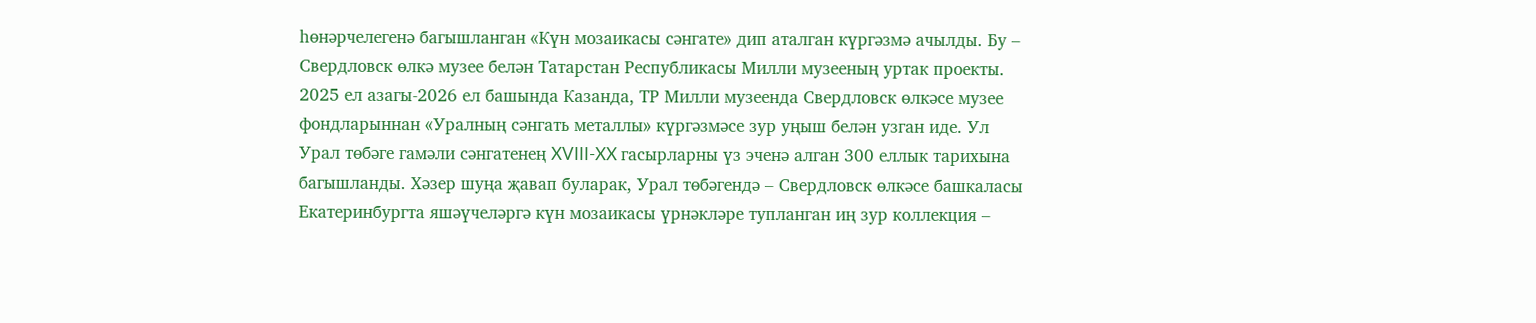һөнәрчелегенә багышланган «Күн мозаикасы сәнгате» дип аталган күргәзмә ачылды. Бу – Свердловск өлкә музее белән Татарстан Республикасы Милли музееның уртак проекты.
2025 ел азагы-2026 ел башында Казанда, ТР Милли музеенда Свердловск өлкәсе музее фондларыннан «Уралның сәнгать металлы» күргәзмәсе зур уңыш белән узган иде. Ул Урал төбәге гамәли сәнгатенең XVIII-XX гасырларны үз эченә алган 300 еллык тарихына багышланды. Хәзер шуңа җавап буларак, Урал төбәгендә – Свердловск өлкәсе башкаласы Екатеринбургта яшәүчеләргә күн мозаикасы үрнәкләре тупланган иң зур коллекция –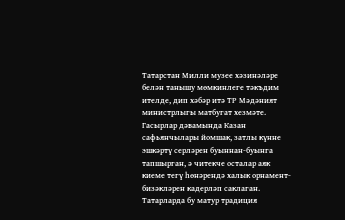Татарстан Милли музее хәзинәләре белән танышу мөмкинлеге тәкъдим ителде, дип хәбәр итә ТР Мәдәният министрлыгы матбугат хезмәте.
Гасырлар дәвамында Казан сафьянчылары йомшак, затлы күнне эшкәртү серләрен буыннан-буынга тапшырган, ә читекче осталар аяк киеме тегү һөнәрендә халык орнамент-бизәкләрен кадерләп саклаган. Татарларда бу матур традиция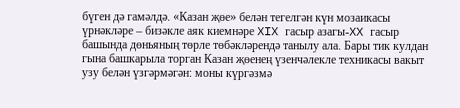бүген дә гамәлдә. «Казан җөе» белән тегелгән күн мозаикасы үрнәкләре – бизәкле аяк киемнәре XIX гасыр азагы-XX гасыр башында дөньяның төрле төбәкләрендә танылу ала. Бары тик кулдан гына башкарыла торган Казан җөенең үзенчәлекле техникасы вакыт узу белән үзгәрмәгән: моны күргәзмә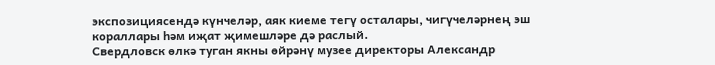экспозициясендә күнчеләр, аяк киеме тегү осталары, чигүчеләрнең эш кораллары һәм иҗат җимешләре дә раслый.
Свердловск өлкә туган якны өйрәнү музее директоры Александр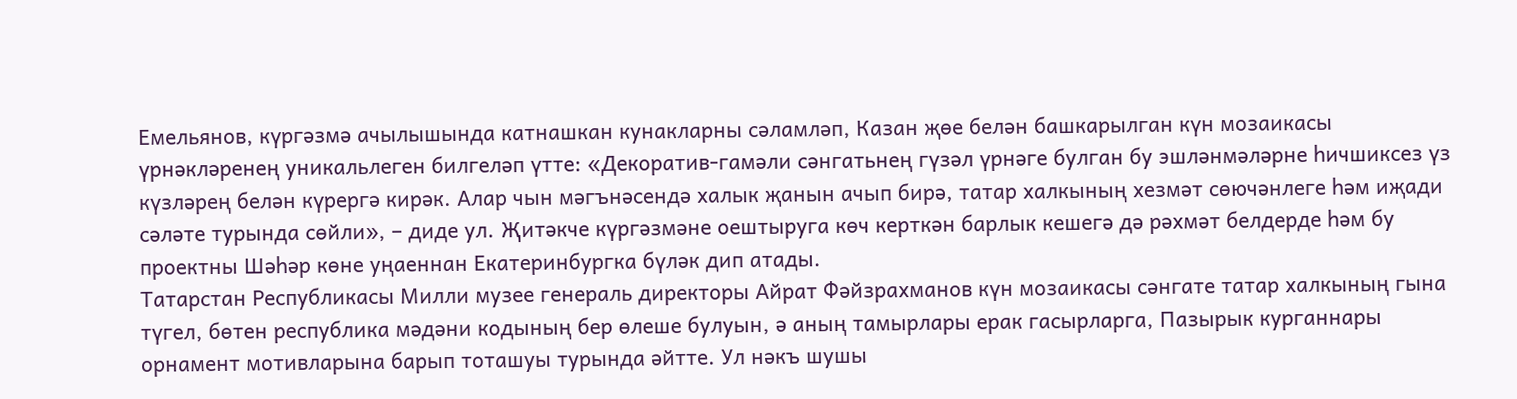Емельянов, күргәзмә ачылышында катнашкан кунакларны сәламләп, Казан җөе белән башкарылган күн мозаикасы үрнәкләренең уникальлеген билгеләп үтте: «Декоратив-гамәли сәнгатьнең гүзәл үрнәге булган бу эшләнмәләрне һичшиксез үз күзләрең белән күрергә кирәк. Алар чын мәгънәсендә халык җанын ачып бирә, татар халкының хезмәт сөючәнлеге һәм иҗади сәләте турында сөйли», – диде ул. Җитәкче күргәзмәне оештыруга көч керткән барлык кешегә дә рәхмәт белдерде һәм бу проектны Шәһәр көне уңаеннан Екатеринбургка бүләк дип атады.
Татарстан Республикасы Милли музее генераль директоры Айрат Фәйзрахманов күн мозаикасы сәнгате татар халкының гына түгел, бөтен республика мәдәни кодының бер өлеше булуын, ә аның тамырлары ерак гасырларга, Пазырык курганнары орнамент мотивларына барып тоташуы турында әйтте. Ул нәкъ шушы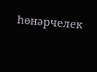һөнәрчелек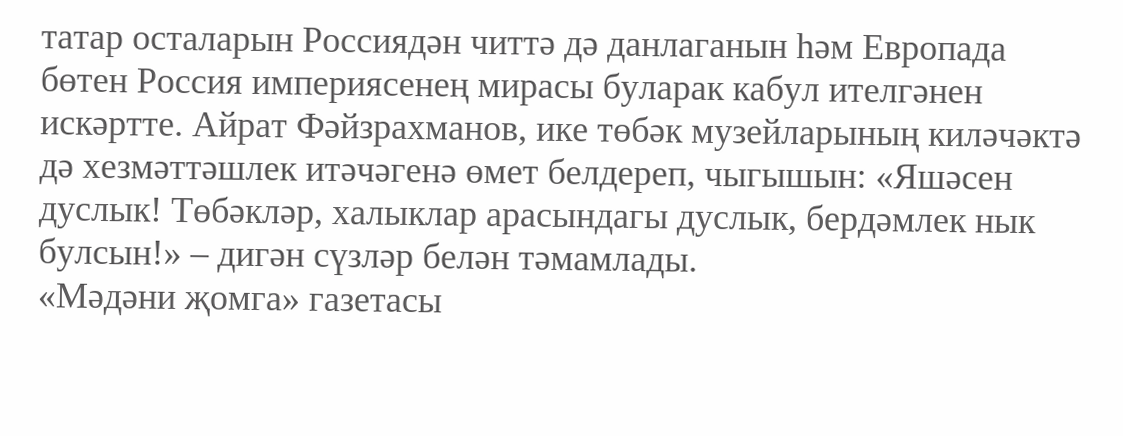татар осталарын Россиядән читтә дә данлаганын һәм Европада бөтен Россия империясенең мирасы буларак кабул ителгәнен искәртте. Айрат Фәйзрахманов, ике төбәк музейларының киләчәктә дә хезмәттәшлек итәчәгенә өмет белдереп, чыгышын: «Яшәсен дуслык! Төбәкләр, халыклар арасындагы дуслык, бердәмлек нык булсын!» – дигән сүзләр белән тәмамлады.
«Мәдәни җомга» газетасы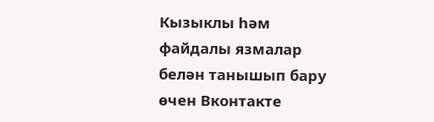Кызыклы һәм файдалы язмалар белән танышып бару өчен Вконтакте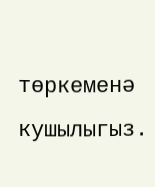төркеменә кушылыгыз.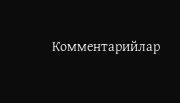Комментарийлар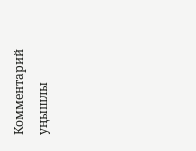Комментарий уңышлы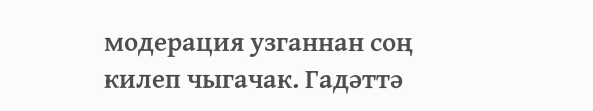модерация узганнан соң килеп чыгачак. Гадәттә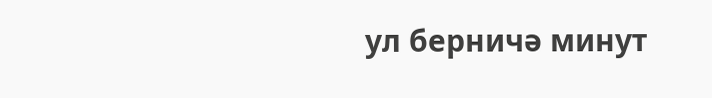ул берничә минут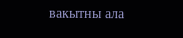вакытны ала